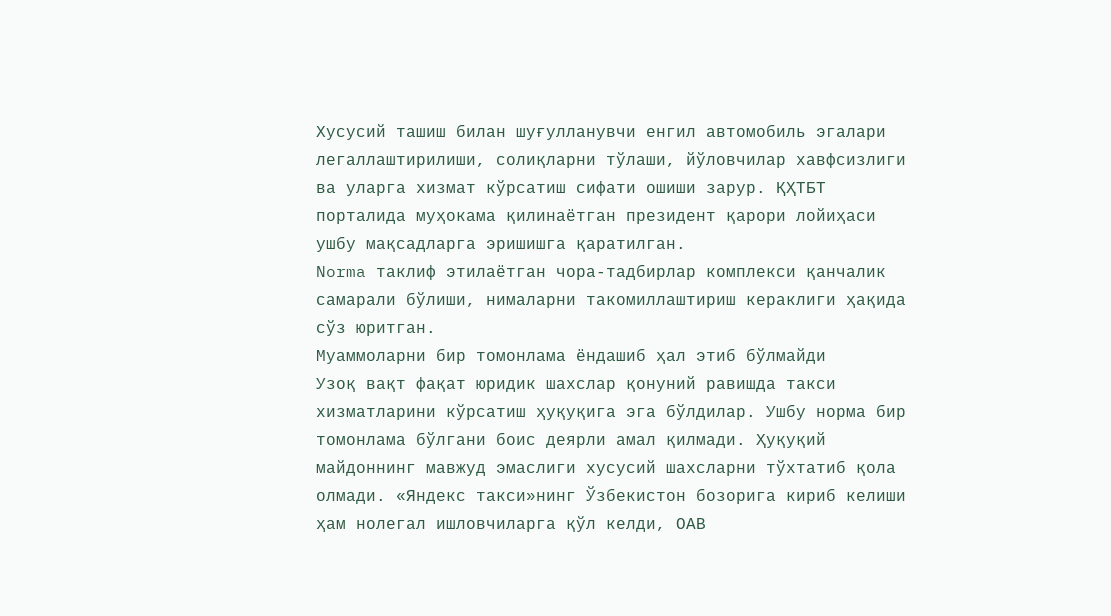Хусусий ташиш билан шуғулланувчи енгил автомобиль эгалари легаллаштирилиши, солиқларни тўлаши, йўловчилар хавфсизлиги ва уларга хизмат кўрсатиш сифати ошиши зарур. ҚҲТБТ порталида муҳокама қилинаётган президент қарори лойиҳаси ушбу мақсадларга эришишга қаратилган.
Norma таклиф этилаётган чора-тадбирлар комплекси қанчалик самарали бўлиши, нималарни такомиллаштириш кераклиги ҳақида сўз юритган.
Муаммоларни бир томонлама ёндашиб ҳал этиб бўлмайди
Узоқ вақт фақат юридик шахслар қонуний равишда такси хизматларини кўрсатиш ҳуқуқига эга бўлдилар. Ушбу норма бир томонлама бўлгани боис деярли амал қилмади. Ҳуқуқий майдоннинг мавжуд эмаслиги хусусий шахсларни тўхтатиб қола олмади. «Яндекс такси»нинг Ўзбекистон бозорига кириб келиши ҳам нолегал ишловчиларга қўл келди, ОАВ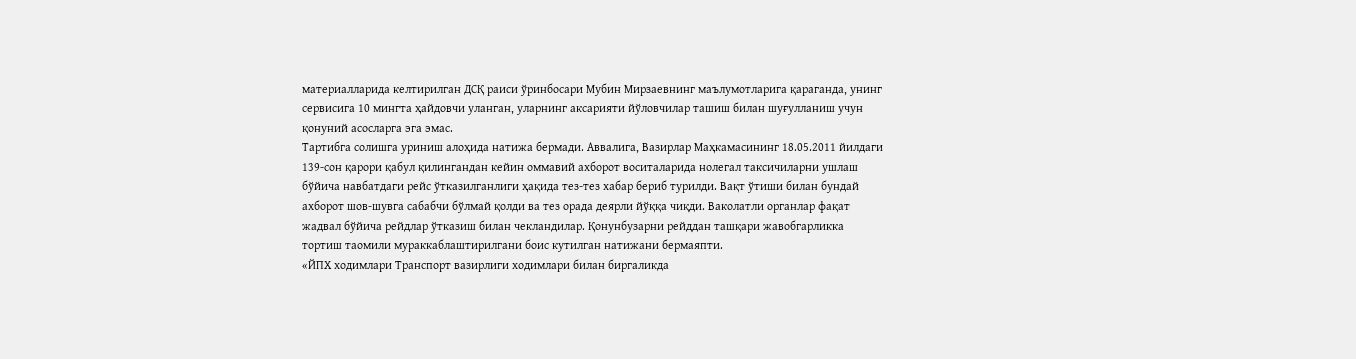материалларида келтирилган ДСҚ раиси ўринбосари Мубин Мирзаевнинг маълумотларига қараганда, унинг сервисига 10 мингта ҳайдовчи уланган, уларнинг аксарияти йўловчилар ташиш билан шуғулланиш учун қонуний асосларга эга эмас.
Тартибга солишга уриниш алоҳида натижа бермади. Аввалига, Вазирлар Маҳкамасининг 18.05.2011 йилдаги 139-сон қарори қабул қилингандан кейин оммавий ахборот воситаларида нолегал таксичиларни ушлаш бўйича навбатдаги рейс ўтказилганлиги ҳақида тез-тез хабар бериб турилди. Вақт ўтиши билан бундай ахборот шов-шувга сабабчи бўлмай қолди ва тез орада деярли йўққа чиқди. Ваколатли органлар фақат жадвал бўйича рейдлар ўтказиш билан чекландилар. Қонунбузарни рейддан ташқари жавобгарликка тортиш таомили мураккаблаштирилгани боис кутилган натижани бермаяпти.
«ЙПХ ходимлари Транспорт вазирлиги ходимлари билан биргаликда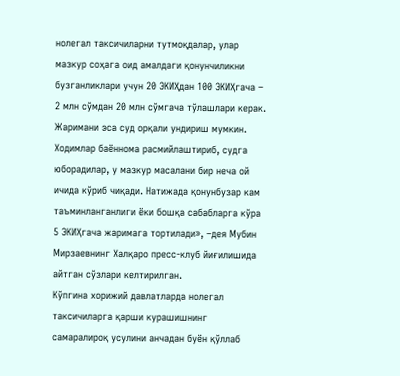нолегал таксичиларни тутмоқдалар, улар мазкур соҳага оид амалдаги қонунчиликни бузганликлари учун 20 ЭКИҲдан 100 ЭКИҲгача – 2 млн сўмдан 20 млн сўмгача тўлашлари керак. Жаримани эса суд орқали ундириш мумкин. Ходимлар баённома расмийлаштириб, судга юборадилар, у мазкур масалани бир неча ой ичида кўриб чиқади. Натижада қонунбузар кам таъминланганлиги ёки бошқа сабабларга кўра 5 ЭКИҲгача жаримага тортилади», –дея Мубин Мирзаевнинг Халқаро пресс-клуб йиғилишида айтган сўзлари келтирилган.
Кўпгина хорижий давлатларда нолегал таксичиларга қарши курашишнинг самаралироқ усулини анчадан буён қўллаб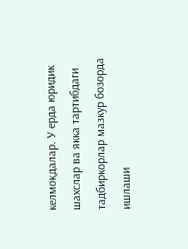келмоқдалар. У ерда юридик шахслар ва якка тартибдаги тадбиркорлар мазкур бозорда ишлаши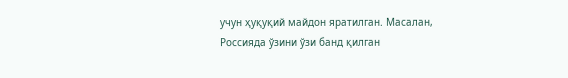учун ҳуқуқий майдон яратилган. Масалан, Россияда ўзини ўзи банд қилган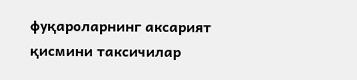фуқароларнинг аксарият қисмини таксичилар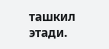ташкил этади.